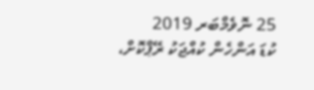25 ނޮވެމްބަރ 2019
ކުޑަ އަންހެން ކުއްޖަކު ރޭޕްކޮށް،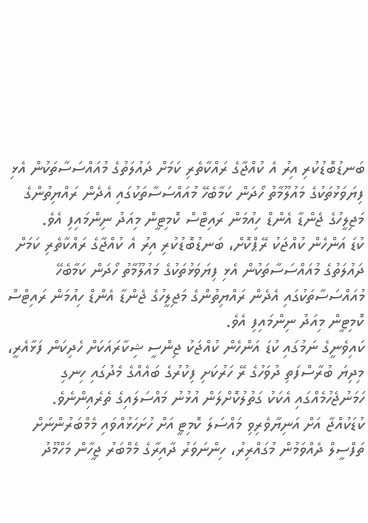ބަނޑުބޮޑުކުރި އިރު އެ ކުއްޖާގެ ރައްކާތެރި ކަމަށް ދައުލަތުގެ މުއައްސަސާތަކުން އެޅި ފިޔަވަޅުތަކުގެ މައުލޫމާތު ހޯދަން ކަމާބެހޭ މުއައްސަސާތަކުގައި އެދެން ރައްޔިތުންގެ މަޖިލީހުގެ ޖެންޑާ އެންޑް ހިއުމަން ރައިޓްސް ކޮމިޓީން މިއަދު ނިންމައިފި އެވެ.
ކުޑަ އަންހެން ކުއްޖަކު ރޭޕްކޮށް، ބަނޑުބޮޑުކުރި އިރު އެ ކުއްޖާގެ ރައްކާތެރި ކަމަށް ދައުލަތުގެ މުއައްސަސާތަކުން އެޅި ފިޔަވަޅުތަކުގެ މައުލޫމާތު ހޯދަން ކަމާބެހޭ މުއައްސަސާތަކުގައި އެދެން ރައްޔިތުންގެ މަޖިލީހުގެ ޖެންޑާ އެންޑް ހިއުމަން ރައިޓްސް ކޮމިޓީން މިއަދު ނިންމައިފި އެވެ.
ކައިވެނީގެ ނަމުގައި ކުޑަ އަންހެން ކުއްޖަކު ޖިންސީ ޝިކާރައަކަށް ހެދިކަން ފަޅާއެރީ، މިދިޔަ ބުރާސްފަތި ދުވަހުގެ ރޭ ހަރުކަށި ފިކުރުގެ ބައެއްގެ މެދުގައި ހިނގި ހަމަނުޖެހުމެއްގައި އެކަކު ގަތުލުކޮށްލަން އުޅުނު މައްސަލައިގެ ތެރެއިންނެވެ.
ކުޑަކުއްޖާ އަށް އަނިޔާވެރިވި މައްސަލަ ކޮމިޓީ އަށް ހުށަހަޅުއްވައި މެމްބަރުންނަށް ތަފްސީލް ދެއްވަމުން މުގައްރިރު، ހިންނަވަރު ދާއިރާގެ މެމްބަރު ޖީހާން މަހްމޫދު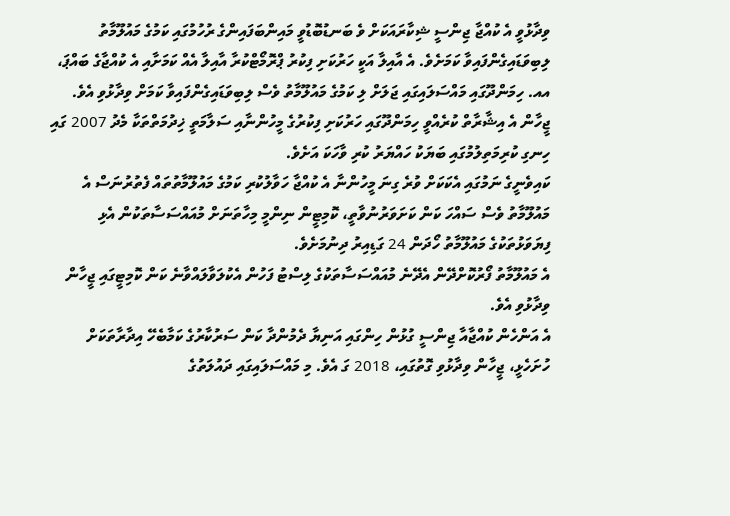ވިދާޅުވީ އެ ކުއްޖާ ޖިންސީ ޝިކާރައަކަށް ވެ ބަނޑުބޮޑުވީ މައިންބަފައިންގެ ރުހުމުގައި ކަމުގެ މައުލޫމާތު ލިބިވަޑައިގެންފައިވާ ކަމަށެވެ. އެ އާއިލާ އަކީ ހަރުކަށި ފިކުރު ޕްރޮމޯޓްކުރާ އާއިލާ އެއް ކަމަށާއި އެ ކުއްޖާގެ ބައްޕަ، އއ. ހިމަންދޫގައި މައްސަލައިގައި ޖަލަށް ލި ކަމުގެ މައުލޫމާތު ވެސް ލިބިވަޑައިގެންފައިވާ ކަމަށް ވިދާޅުވި އެވެ.
ޖީހާން އެ އިޝާރާތް ކުރެއްވީ ހިމަންދޫގައި ހަރުކަށި ފިކުރުގެ މީހުންނާއި ސަލާމަތީ ޚިދުމަތްތަކާ މެދު 2007 ގައި ހިނގި ކުރިމަތިލުމުގައި ބަޔަކު ހައްޔަރު ކުރި ވާހަކަ އަށެވެ.
ކައިވެނީގެ ނަމުގައި އެކަކަށް ވުރެ ގިނަ މީހުންނާ އެ ކުއްޖާ ހަވާލުކުރި ކަމުގެ މައުލޫމާތުތައް ފެތުރުނަސް އެ މައުލޫމާތު ވެސް ސައްހަ ކަން ކަށަވަރުނުވާތީ، ކޮމިޓީން ނިންމީ މިހާތަނަށް މުއައްސަސާތަކުން އެޅި ފިޔަވަޅުތަކުގެ މައުލޫމާތު ހޯދަން 24 ގަޑިއިރު ދިނުމަށެވެ.
އެ މައުލޫމާތު ފޯރުކޮށްދޭން އެދޭނެ މުއައްސަސާތަކުގެ ލިސްޓު ފަހުން އެކުލަވާލައްވާނެ ކަން ކޮމިޓީގައި ޖީހާން ވިދާޅުވި އެވެ.
އެ އަންހެން ކުއްޖާއާ ޖިންސީ ގުޅުން ހިންގައި އަނިޔާ ދެމުންދާ ކަން ސަރުކާރުގެ ކަމާބެހޭ އިދާރާތަކަށް ހުށަހެޅީ، ޖީހާން ވިދާޅުވި ގޮތުގައި، 2018 ގަ އެވެ. މި މައްސަލައިގައި ދައުލަތުގެ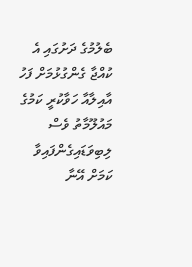ބެލުމުގެ ދަށުގައި އެ ކުއްޖާ ގެންގުޅުމަށް ފަހު އާއިލާއާ ހަވާކުރީ ކަމުގެ މައުލޫމާތު ވެސް ލިބިވަޑައިގެންފައިވާ ކަމަށް އޭނާ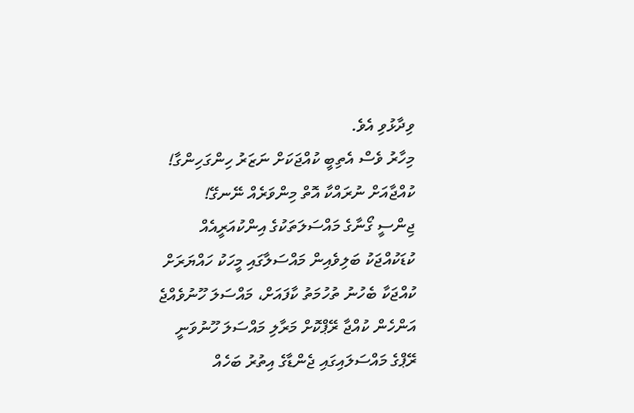ވިދާޅުވި އެވެ.
މިހާރު ވެސް އެތިބީ ކުއްޖަކަށް ނަޒަރު ހިންގަހިންގާ!
ކުއްޖާއަށް ނުރައްކާ އޮތް މިންވަރެއް ނޭނގޭ!
ޖިންސީ ގޯނާގެ މައްސަލަތަކުގެ އިންކުއަރީއެއް
ކުޑަކުއްޖަކު ބަލިވެއިން މައްސަލާގައި މީހަކު ހައްޔަރަށް
ކުއްޖަކާ ބެހުނު ތުހުމަތު ކާފައަށް، މައްސަލަ ހޫނުވެއްޖެ
އަންހެން ކުއްޖާ ރޭޕްކޮށް މަރާލި މައްސަލަ ހޫނުވަނީ
ރޭޕްގެ މައްސަލައިގައި ޖެންޑާގެ އިތުރު ބަހެއް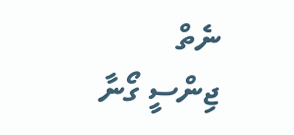ނެތް
ޖިންސީ ގޯނާ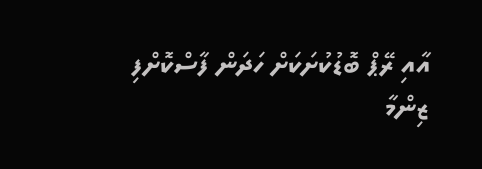އާއި ރޭޕް ބޮޑުކުށަކަށް ހަދަން ފާސްކޮށްފި
ޒިންމާ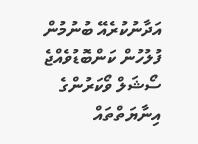އަދާނުކުރެއޭ ބުނުމުން ފުލުހުން ކަންބޮޑުވެއްޖެ
ސޯޝަލް ވޯކަރުންގެ އިނާޔަތްތައް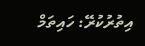އިތުރުކުރޭ: ހައިތަމް